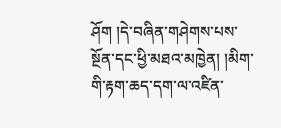ཤོག །དེ་བཞིན་གཤེགས་པས་སྔོན་དང་ཕྱི་མཐའ་མཁྱེན། །མིག་གི་རྟག་ཆད་དག་ལ་འཛིན་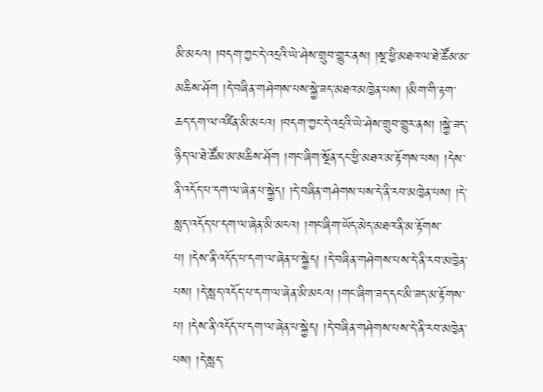མི་མངའ། །བདག་ཀྱང་དེ་འདྲའི་ཡེ་ཤེས་གྲུབ་གྱུར་ནས། །སྔ་ཕྱི་མཐའ་ལ་ཐེ་ཚོམ་མ་མཆིས་ཤོག །དེ་བཞིན་གཤེགས་པས་སྐྱེ་ཟད་མཐའ་མཁྱེན་པས། །མིག་གི་རྟག་ཆད་དག་ལ་འཛིན་མི་མངའ། །བདག་ཀྱང་དེ་འདྲའི་ཡེ་ཤེས་གྲུབ་གྱུར་ནས། །སྐྱེ་ཟད་ཉིད་ལ་ཐེ་ཚོམ་མ་མཆིས་ཤོག །གང་ཞིག་སྔོན་དང་ཕྱི་མཐའ་མ་རྟོགས་པས། །དེས་ནི་འདོད་པ་དག་ལ་ཞེན་པ་སྐྱེད། །དེ་བཞིན་གཤེགས་པས་དེ་ནི་རབ་མཁྱེན་པས། །དེ་སླད་འདོད་པ་དག་ལ་ཞེན་མི་མངའ། །གང་ཞིག་ཡོད་མེད་མཐའ་ནི་མ་རྟོགས་པ། །དེས་ནི་འདོད་པ་དག་ལ་ཞེན་པ་སྐྱེད། །དེ་བཞིན་གཤེགས་པས་དེ་ནི་རབ་མཁྱེན་པས། །དེ་སླད་འདོད་པ་དག་ལ་ཞེན་མི་མངའ། །གང་ཞིག་ཟད་དང་མི་ཟད་མ་རྟོགས་པ། །དེས་ནི་འདོད་པ་དག་ལ་ཞེན་པ་སྐྱེད། །དེ་བཞིན་གཤེགས་པས་དེ་ནི་རབ་མཁྱེན་པས། །དེ་སླད་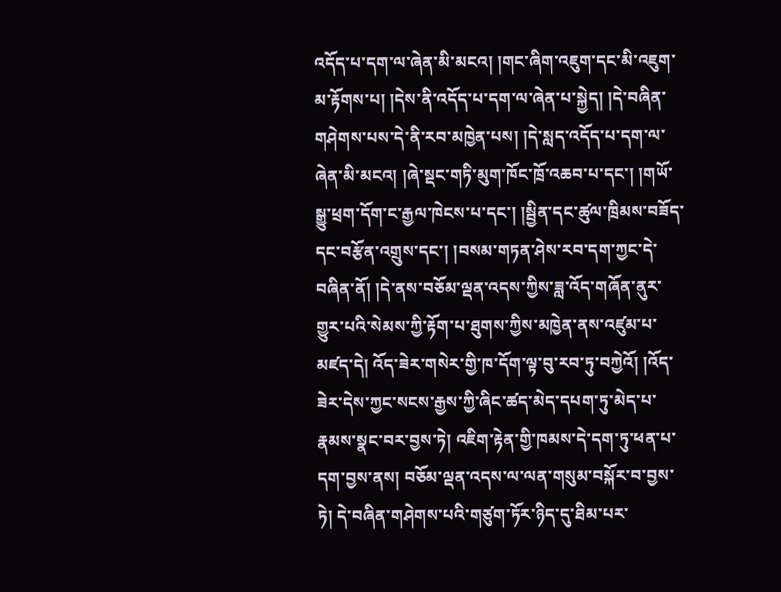འདོད་པ་དག་ལ་ཞེན་མི་མངའ། །གང་ཞིག་འཇུག་དང་མི་འཇུག་མ་རྟོགས་པ། །དེས་ནི་འདོད་པ་དག་ལ་ཞེན་པ་སྐྱེད། །དེ་བཞིན་གཤེགས་པས་དེ་ནི་རབ་མཁྱེན་པས། །དེ་སླད་འདོད་པ་དག་ལ་ཞེན་མི་མངའ། །ཞེ་སྡང་གཏི་མུག་ཁོང་ཁྲོ་འཆབ་པ་དང་། །གཡོ་སྒྱུ་ཕྲག་དོག་ང་རྒྱལ་ཁེངས་པ་དང་། །སྦྱིན་དང་ཚུལ་ཁྲིམས་བཟོད་དང་བརྩོན་འགྲུས་དང་། །བསམ་གཏན་ཤེས་རབ་དག་ཀྱང་དེ་བཞིན་ནོ། །དེ་ནས་བཅོམ་ལྡན་འདས་ཀྱིས་ཟླ་འོད་གཞོན་ནུར་གྱུར་པའི་སེམས་ཀྱི་རྟོག་པ་ཐུགས་ཀྱིས་མཁྱེན་ནས་འཛུམ་པ་མཛད་དེ། འོད་ཟེར་གསེར་གྱི་ཁ་དོག་ལྟ་བུ་རབ་ཏུ་བཀྱེའོ། །འོད་ཟེར་དེས་ཀྱང་སངས་རྒྱས་ཀྱི་ཞིང་ཚད་མེད་དཔག་ཏུ་མེད་པ་རྣམས་སྣང་བར་བྱས་ཏེ། འཇིག་རྟེན་གྱི་ཁམས་དེ་དག་ཏུ་ཕན་པ་དག་བྱས་ནས། བཅོམ་ལྡན་འདས་ལ་ལན་གསུམ་བསྐོར་བ་བྱས་ཏེ། དེ་བཞིན་གཤེགས་པའི་གཙུག་ཏོར་ཉིད་དུ་ཐིམ་པར་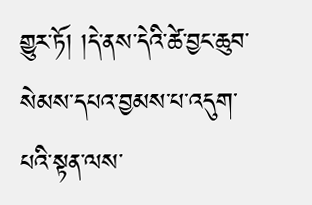གྱུར་ཏོ། །དེ་ནས་དེའི་ཚེ་བྱང་ཆུབ་སེམས་དཔའ་བྱམས་པ་འདུག་པའི་སྟན་ལས་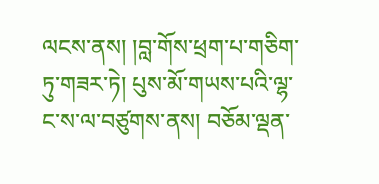ལངས་ནས། །བླ་གོས་ཕྲག་པ་གཅིག་ཏུ་གཟར་ཏེ། པུས་མོ་གཡས་པའི་ལྷ་ང་ས་ལ་བཙུགས་ནས། བཅོམ་ལྡན་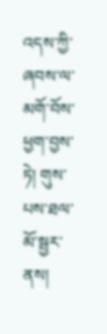འདས་ཀྱི་ཞབས་ལ་མགོ་བོས་ཕྱག་བྱས་ཏེ། གུས་པས་ཐལ་མོ་སྦྱར་ནས།